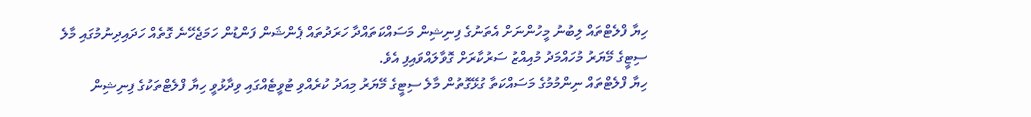ހިޔާ ފްލެޓްތައް ލިބުނު މީހުންނަށް އެތަނުގެ ފިނިޝިން މަސައްކަތައްދާ ހަރަދުތައް ޕެންޝަން ފަންޑުން ހަމަޖެހޭނެ ގޮތެއް ހަދައިދިނުމުގައި މާލެ ސިޓީގެ މޭޔަރު މުހައްމަދު މުއިއްޒު ސަރުކާރަށް ގޮވާލައްވައިފި އެވެ.
ހިޔާ ފްލެޓްތައް ނިންމުމުގެ މަސައްކަތާ ގުޅޭގޮތުން މާލެ ސިޓީގެ މޭޔަރު މިއަދު ކުރެއްވި ޓުވީޓެއްގައި ވިދާޅުވީ ހިޔާ ފްލެޓްތަކުގެ ފިނިޝިން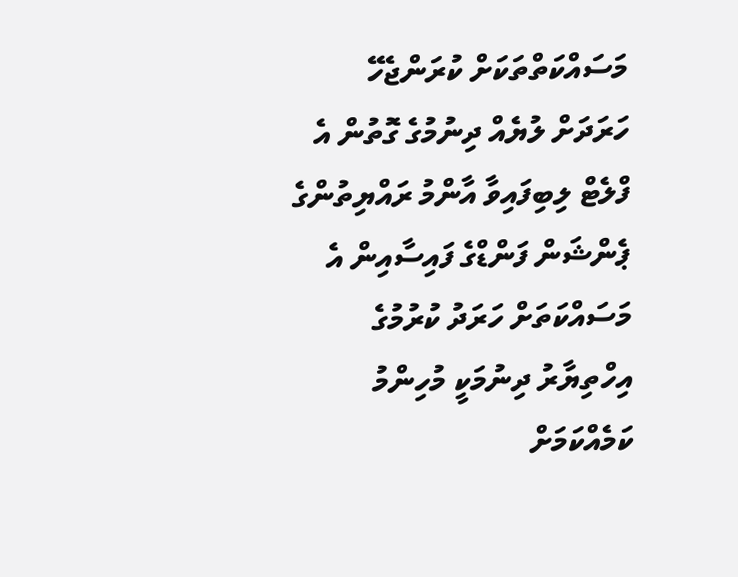މަސައްކަތްތަކަށް ކުރަންޖެހޭ ހަރަދަށް ލުޔެއް ދިނުމުގެ ގޮތުން އެ ފްލެޓް ލިބިފައިވާ އާންމު ރައްޔިތުންގެ ޕެންޝަން ފަންޑްގެ ފައިސާއިން އެ މަސައްކަތަށް ހަރަދު ކުރުމުގެ އިހްތިޔާރު ދިނުމަކީ މުހިންމު ކަމެއްކަމަށް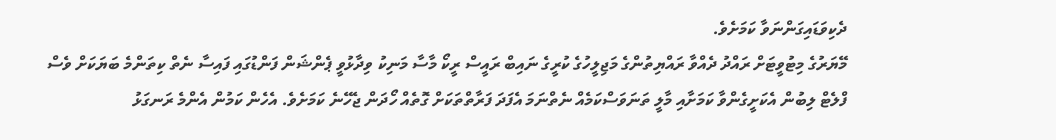ދެކިވަޑައިގަންނަވާ ކަމަށެވެ.
މޭޔަރުގެ މިޓުވީޓަށް ރައްދު ދެއްވާ ރައްޔިތުންގެ މަޖިލީހުގެ ކުރީގެ ނައިބް ރައީސް ރީކޯ މާސާ މަނިކު ވިދާޅުވީ ޕެންޝަން ފަންޑުގައި ފައިސާ ނެތް ކިތަންމެ ބަޔަކަށް ވެސް ފްލެޓް ލިބުން އެކަށީގެންވާ ކަމަށާއި މާލީ ތަނަވަސްކަމެއް ނެތްނަމަ އެފަދަ ފަރާތްތަކަށް ގޮތެއް ހޯދަން ޖެހޭނެ ކަމަށެވެ. އެހެން ކަމުން އެންމެ ރަނގަޅު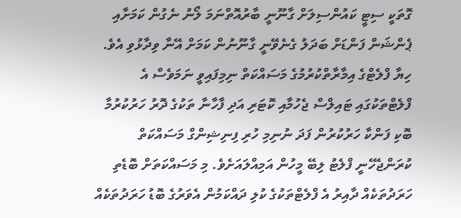ގޮތަކީ ސިޓީ ކައުންސިލަށް ގާނޫނީ ބާރުއޮތްނަމަ ލޯނު ނެގުން ކަމަށާއި ޕެންޝަން ފަންޑަށް ބަދަލު ގެނެވޭނީ ގާނޫނުން ކަމަށް އޭނާ ވިދާޅުވި އެވެ.
ހިޔާ ފްލެޓްގެ އިމާރާތްކުރުމުގެ މަސައްކަތް ނިމިފައިވީ ނަމަވެސް އެ ފްލެޓްތަކުގައި ޓައިލްސް ޖެހުމާއި ކޮޓަރި އަދި ފާހާނާ ތަކުގެ ދޮރު ހަރުކުރުމާ ބޮކި ފަންކާ ހަރުކުރުން ފަދަ ނުނިމި ހުރި ފިނިޝިންގް މަސައްކަތް ކުރަންޖެހޭނީ ފްލެޓު ލިބޭ މީހުން އަމިއްލައަށެވެ. މި މަސައްކަތަށް ބޮޑެތި ހަރަދުތަކެއް ދާއިރު އެ ފްލެޓްތަކުގެ ކުލި ދައްކަމުން އެވަރުގެ ބޮޑު ހަރަދުތަކެއް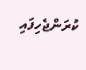ކުރަންޖެހިފައި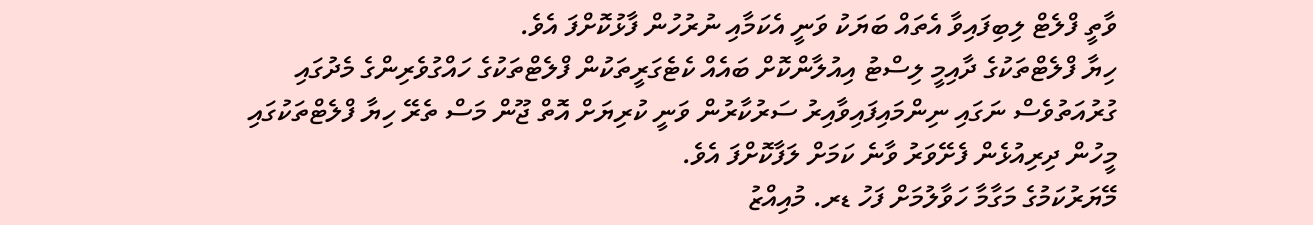ވާތީ ފްލެޓް ލިބިފައިވާ އެތައް ބަޔަކު ވަނީ އެކަމާއި ނުރުހުން ފާޅުކޮށްފަ އެވެ.
ހިޔާ ފްލެޓްތަކުގެ ދާއިމީ ލިސްޓު އިއުލާންކޮށް ބައެއް ކެޓެގަރީތަކުން ފްލެޓްތަކުގެ ހައްގުވެރިންގެ މެދުގައި ގުރުއަތުވެސް ނަގައި ނިންމައިފައިވާއިރު ސަރުކާރުން ވަނީ ކުރިޔަށް އޮތް ޖޫން މަސް ތެރޭ ހިޔާ ފްލެޓްތަކުގައި މީހުން ދިރިއުޅެން ފެށޭވަރު ވާނެ ކަމަށް ލަފާކޮށްފަ އެވެ.
މޭޔަރުކަމުގެ މަގާމާ ހަވާލުމަށް ފަހު ޑރ. މުއިއްޒު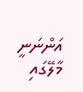އަންނަނީ މާލޭގައި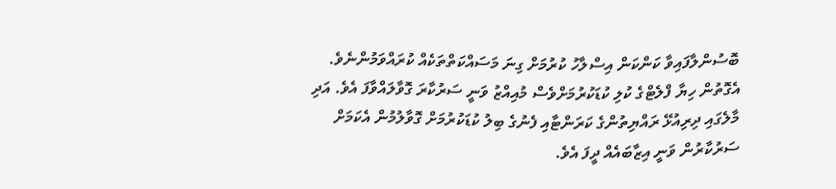ބޮސުންލާފައިވާ ކަންކަން އިސްލާހު ކުރުމަށް ގިނަ މަސައްކަތްތަކެއް ކުރައްވަމުންނެވެ. އެގޮތުން ހިޔާ ފްލެޓްގެ ކުލި ކުޑަކުރުމަށްވެސް މުއިއްޒު ވަނީ ސަރުކާރަ ގޮވާލައްވާފަ އެވެ. އަދި މާލެގައި ދިރިއުޅޭ ރައްޔިތުންގެ ކަރަންޓާއި ފެނުގެ ބިލު ކުޑަކުރުމަށް ގޮވާލުމުން އެކަމަށް ސަރުކާރުން ވަނީ އިޒާބައެއް ދީފަ އެވެ.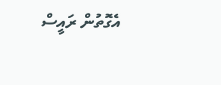އެގޮތުން ރައީސް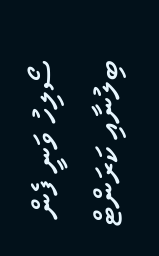ސޯލިހު ވަނީ ފެން ބިލުނާއި ކަރަންޓް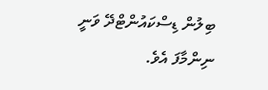ބިލުން ޑިސްކައުންޓްދޭ ވަނީ ނިންމާފަ އެވެ.